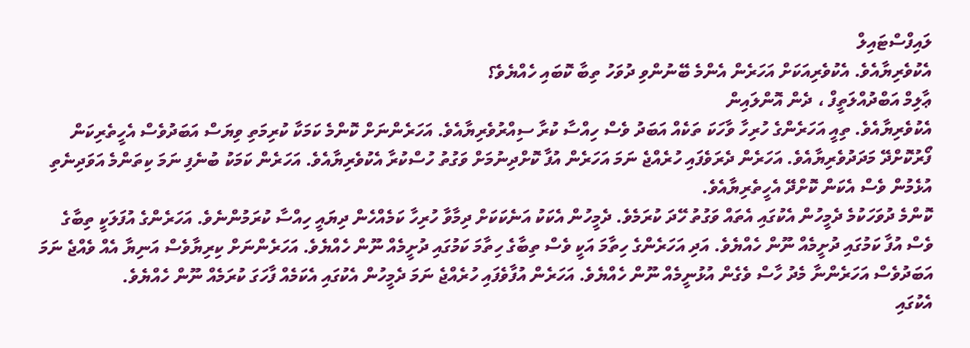ލައިފްސްޓައިލް
އެކުވެރިޔާއެވެ. އެކުވެރިއަކަށް އަހަރެން އެންމެ ބޭނުންވި ދުވަހު ތިބާ ކޮބައި ހެއްޔެވެ؟
ޢާލިމް އަބްދުއްލަތީފް ، ދެން އޮންލައިން
އެކުވެރިޔާއެވެ. ތިއީ އަހަރެންގެ ހުރިހާ ވާހަކަ ތަކެއް އަބަދު ވެސް ހިއްސާ ކުރާ ސިއްރުވެރިޔާއެވެ. އަހަރެންނަށް ކޮންމެ ކަމަކާ ކުރިމަތި ވިޔަސް އަބަދުވެސް އެހީތެރިކަން ފޯރުކޮށްދޭ މަދަދުވެރިޔާއެވެ. އަހަރެން ދެރަވެފައި ހުރެއްޖެ ނަމަ އަހަރެން އުފާ ކޮށްދިނުމަށް ވަގުތު ހުސްކުރާ އެކުވެރިޔާއެވެ. އަހަރެން ކަމަކު ބުނެފި ނަމަ ކިތަންމެ އަވަދިނެތި އުޅެމުން ވެސް އެކަން ކޮށްދޭ އެހީތެރިޔާއެވެ.
ކޮންމެ ދުވަހަކުމެ ދެމީހުން އެކުގައި އެތައް ވަގުތު ހޭދަ ކުރަމެވެ. ދެމީހުން އެކަކު އަނެކަކަށް ދިމާވާ ހުރިހާ ކަމެއްހެން ދިޔައީ ހިއްސާ ކުރަމުންނެވެ. އަހަރެންގެ އުފަލަކީ ތިބާގެ ވެސް އުފާ ކަމުގައި ދުށީމެއް ނޫން ހެއްޔެވެ. އަދި އަހަރެންގެ ހިތާމަ އަކީ ވެސް ތިބާގެ ހިތާމަ ކަމުގައި ދުށީމެއް ނޫން ހެއްޔެވެ. އަހަރެންނަށް ކިރިޔާވެސް އަނިޔާ އެއް ވެއްޖެ ނަމަ އަބަދުވެސް އަހަރެންނާ މެދު ހާސް ވެގެން އުޅުނީމެއް ނޫން ހެއްޔެވެ. އަހަރެން އުފާވެފައި ހުރެއްޖެ ނަމަ ދެމީހުން އެކުގައި އެކަމެއް ފާހަގަ ކުރަމެއް ނޫން ހެއްޔެވެ.
އެކުގައި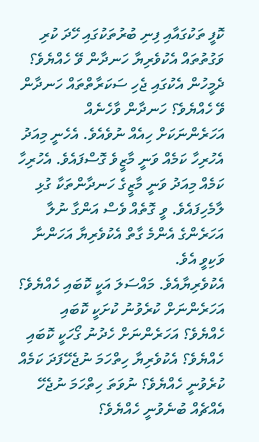ކޮފީ ތަކުގައާއި ފިނި ބުރުތަކުގައި ހޭދަ ކުރި ވަގުތުތައް އެކުވެރިޔާ ހަނދާން ވޭ ހެއްޔެވެ؟ ދެމީހުން އެކުގައި ޖެހި ސަކަރާތްތައް ހަނދާން ވޭ ހެއްޔެވެ؟ ހަނދާން ވާހެނެއް އަހަރެންނަކަށް ހިއެއް ނުވެއެވެ. އެހެނީ މިއަދު އެހުރިހާ ކަމެއް ވަނީ މާޒީވެ ގޮސްފައެވެ. އެހުރިހާ ކަމެއް މިއަދު ވަނީ މާޒީގެ ހަނދާންތަކާ ގުޅި ލާމެހިފައެވެ. ވީ ގޮތެއް ވެސް އަންގާ ނުލާ އަހަރެންގެ އެންމެ ގާތް އެކުވެރިޔާ އަހަންނާ ވަކިވީ އެވެ.
އެކުވެރިޔާއެވެ. މައްސަލަ އަކީ ކޮބައި ހެއްޔެވެ؟ އަހަރެންނަށް ކުރެވުނު ކުށަކީ ކޮބައި ހެއްޔެވެ؟ އަހަރެންނަށް ހެދުނު ގޯހަކީ ކޮބައި ހެއްޔެވެ؟ އެކުވެރިޔާ ހިތްހަމަ ނުޖެހޭފަދަ ކަމެއް ކުރެވުނީ ހެއްޔެވެ؟ ނުވަތަ ހިތްހަމަ ނުޖެހޭ އެއްޗެއް ބުނެވުނީ ހެއްޔެވެ؟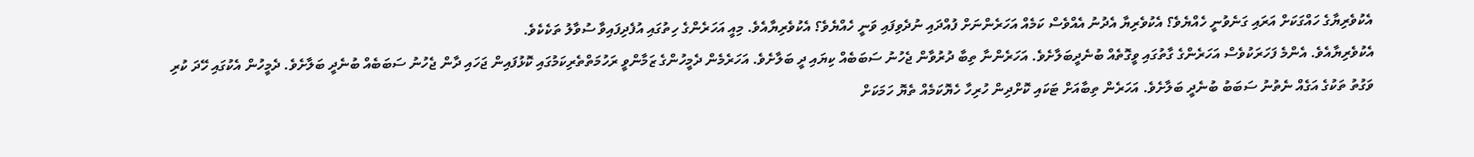އެކުވެރިޔާގެ ހައްގަކަށް އަރައި ގަނެވުނީ ހެއްޔެވެ؟ އެކުވެރިޔާ އެދުނު އެއްވެސް ކަމެއް އަހަރެންނަށް ފުއްދައި ނުދެވިފައި ވަނީ ހެއްޔެވެ؟ އެކުވެރިޔާއެވެ. މިއީ އަހަރެންގެ ހިތުގައި އުފެދިފައިވާ ސުވާލު ތަކެކެވެ.
އެކުވެރިޔާއެވެ. އެންމެ ފަހަރަކުވެސް އަހަރެންގެ ގާތުގައި ވީގޮތެއް ބުނެދީބަލާށެވެ. އަހަރެންނާ ތިބާ ދުރުވާން ޖެހުނު ސަބަބެއް ކިޔައި ދީ ބަލާށެވެ. އަހަރެމެން ދެމީހުންގެ ޒަމާންވީ ރަހުމަތްތެރިކަމުގައި ކޮޅުފައިން ޖަހައި ދާން ޖެހުނު ސަބަބެއް ބުނެދީ ބަލާށެވެ. ދެމީހުން އެކުގައި ހޭދަ ކުރި ވަގުތު ތަކުގެ އަގެއް ނެތުނު ސަބަބު ބުނެދީ ބަލާށެވެ. އަހަރެން ތިބާއަށް ޓަކައި ކޮށްދިން ހުރިހާ ހެޔޮކަމެއް ތެޔޮ ހަމަކަށް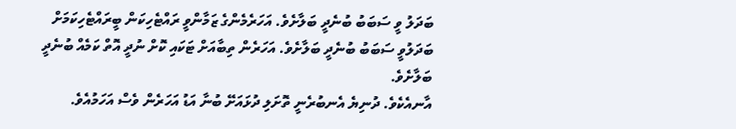ބަދަލު ވީ ސަބަބު ބުނެދީ ބަލާށެވެ. އަހަރެމެންގެ ޒަމާންވީ ރައްޓެހިކަން ބީރައްޓެހިކަމަށް ބަދަލުވީ ސަބަބު ބުނެދީ ބަލާށެވެ. އަހަރެން ތިބާއަށް ޓަކައި ކޮށް ނުދީ އޮތް ކަމެއް ބުނެދީ ބަލާށެވެ.
އާނއެކެވެ. ދުނިޔެ އެނބުރެނީ ތޮށަލި ދުޅައަށޭ ބުނާ އަޑު އަހަރެން ވެސް އަހަމުއެވެ.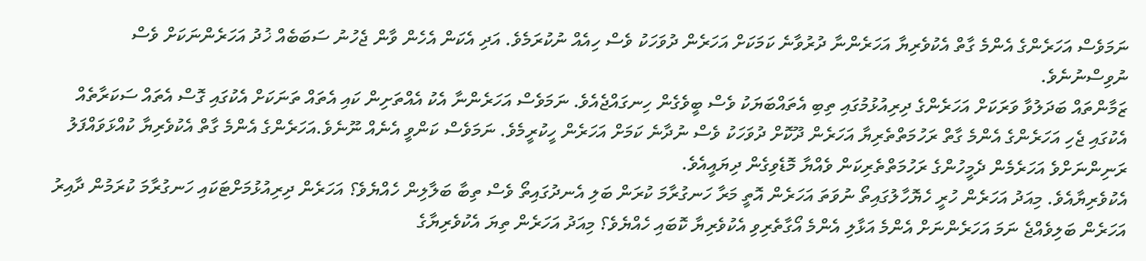ނަމަވެސް އަހަރެންގެ އެންމެ ގާތް އެކުވެރިޔާ އަހަރެންނާ ދުރުވާނެ ކަމަކަށް އަހަރެން ދުވަހަކު ވެސް ހިއެއް ނުކުރަމެވެ. އަދި އެކަން އެހެން ވާން ޖެހުނު ސަބަބެއް ޚުދު އަހަރެންނަކަށް ވެސް ނުވިސްނުނެވެ.
ޒަމާންތައް ބަދަލުވާ ވަރަކަށް އަހަރެންގެ ދިރިއުޅުމުގައި ތިބި އެތައްބަޔަކު ވެސް ބީވެގެން ހިނގައްޖެއެވެ. ނަމަވެސް އަހަރެންނާ އެކު އެއްތަށިން ކައި އެތައް ތަނަކަށް އެކުގައި ގޮސް އެތައް ސަކަރާތެއް އެކުގައި ޖެހި އަހަރެންގެ އެންމެ ގާތް ރަހުމަތްތެރިޔާ އަހަރެން ދޫކޮށް ދުވަހަކު ވެސް ނުދާނެ ކަމަށް އަހަރެން ހީކުރީމެވެ. ނަމަވެސް ކަންވީ އެނެއް ނޫނެވެ.އަހަރެންގެ އެންމެ ގާތް އެކުވެރިޔާ ކުއްޅަވައްފަލު ރަނިންނަށްވެ އަހަރެމެން ދެމީހުންގެ ރަހުމަތްތެރިކަން ވެއްޔާ މޮޑެވިގެން ދިޔައީއެވެ.
އެކުވެރިޔާއެވެ. މިއަދު އަހަރެން ހުރީ ހެޔޮހާލުގައިތޯ ނުވަތަ އަހަރެން އޮތީ މަރާ ހަނގުރާމަ ކުރަން ބަލި އެނދުގައިތޯ ވެސް ތިބާ ބަލާލިން ހެއްޔެވެ؟ އަހަރެން ދިރިއުޅުމަށްޓަކައި ހަނގުރާމަ ކުރަމުން ދާއިރު އަހަރެން ބަލިވެއްޖެ ނަމަ އަހަރެންނަށް އެންމެ އަޅާލި އެންމެ އޯގާތެރިވި އެކުވެރިޔާ ކޮބައި ހެއްޔެވެ؟ މިއަދު އަހަރެން ތިޔަ އެކުވެރިޔާގެ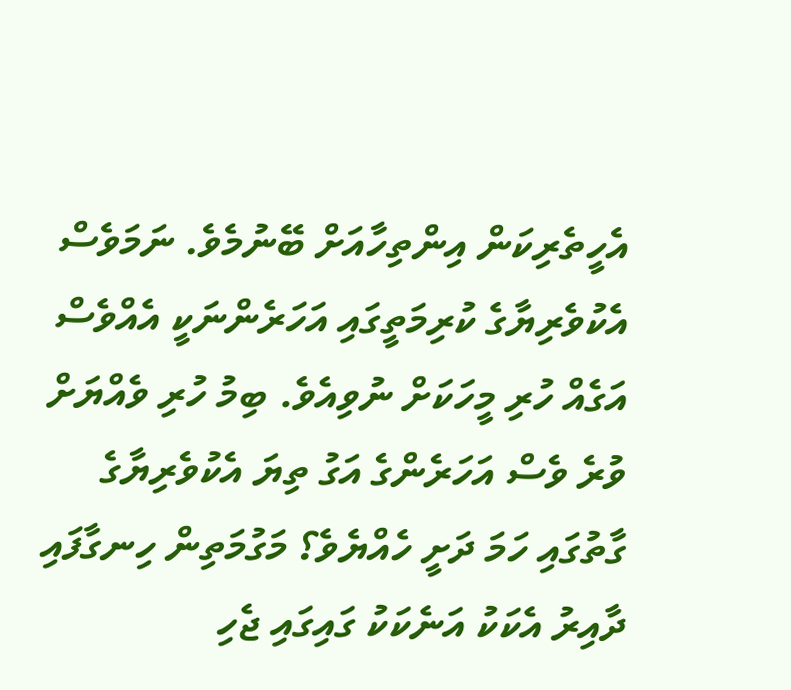އެހީތެރިކަން އިންތިހާއަށް ބޭނުމެވެ. ނަމަވެސް އެކުވެރިޔާގެ ކުރިމަތީގައި އަހަރެންނަކީ އެއްވެސް އަގެއް ހުރި މީހަކަށް ނުވިއެވެ. ބިމު ހުރި ވެއްޔަށް ވުރެ ވެސް އަހަރެންގެ އަގު ތިޔަ އެކުވެރިޔާގެ ގާތުގައި ހަމަ ދަށީ ހެއްޔެވެ؟ މަގުމަތިން ހިނގާފައި ދާއިރު އެކަކު އަނެކަކު ގައިގައި ޖެހި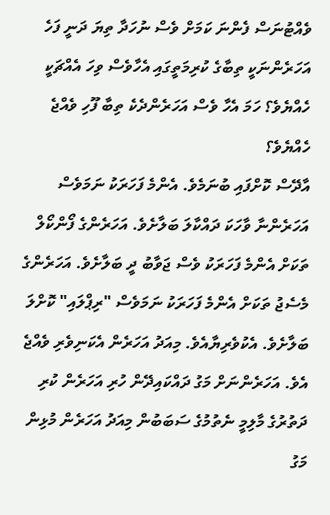ވެއްޓުނަސް ފެންނަ ކަމަށް ވެސް ނުހަދާ ތިޔަ ދަނީ ފަހެ އަހަރެންނަކީ ތިބާގެ ކުރިމަތީގައި އެހާވެސް ވިހަ އެއްޗަކީ ހެއްޔެވެ؟ ހަމަ އެހާ ވެސް އަހަރެންދެކެ ތިބާ ފޫހި ވެއްޖެ ހެއްޔެވެ؟
އާދޭސް ކޮށްފައި ބުނަމެވެ. އެންމެ ފަހަރަކު ނަމަވެސް އަހަރެންނާ ވާހަކަ ދައްކާލަ ބަލާށެވެ. އަހަރެންގެ ފޯންކޯލް ތަކަށް އެންމެ ފަހަރަކު ވެސް ޖަވާބު ދީ ބަލާށެވެ. އަހަރެންގެ މެސެޖު ތަކަށް އެންމެ ފަހަރަކު ނަމަވެސް "ރިޕްލައި" ކޮށްލަ ބަލާށެވެ. އެކުވެރިޔާއެވެ. މިއަދު އަހަރެން އެކަނިވެރި ވެއްޖެ އެވެ. އަހަރެންނަށް މަގު ދައްކައިދޭން ހުރި އަހަރެން ކުރި ދަތުރުގެ މާލިމީ ނެތުމުގެ ސަބަބުން މިއަދު އަހަރެން މުޅިން މަގު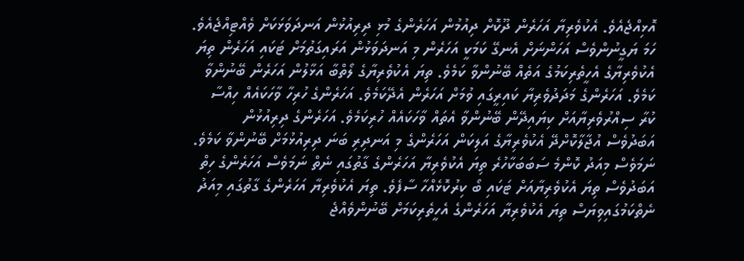އޮޅިއްޖެއެވެ. އެކުވެރިޔާ އަހަރެން ދޫކޮށް ދިއުމުން އަހަރެންގެ މުޅި ދިރިއުޅުން އަނދަވަޅަކަށް ވެއްޓިއްޖެއެވެ.
ހަމަ ޔަގީނުންވެސް އަހަންނަށް އެނގޭ ކަމަކީ އަހަރެން މި އަނދަވަޅުން އަރައިގަތުމަށް ޓަކައި އަހަރެން ތިޔަ އެކުވެރިޔާގެ އެހީތެރިކަމުގެ އަތެއް ބޭނުންވާ ކަމެވެ. ތިޔަ އެކުވެރިޔާގެ ލޯތްބާ އަޅާލުން އަހަރެން ބޭނުންވާ ކަމެވެ. އަހަރެންގެ މަދަދުވެރިޔާ ކައިރީގައި ވުމަށް އަހަރެން އެދޭކަމެވެ. އަހަރެންގެ ހުރިހާ ވާހަކައެއް ހިއްސާ ކުރާ ސިއްރުވެރިޔާއަށް ކިޔައިދޭން ބޭނުންވާ އެތައް ވާހަކައެއް ހުރިކަމެވެ. އަހަރެންގެ ދިރިއުޅުން އަބަދުވެސް އުޖާލާކޮށްދޭ އެކުވެރިޔާގެ އަލިކަން އަހަރެންގެ މި އަނދިރި ބަނަ ދިރިއުޅުމަށް ބޭނުންވާ ކަމެވެ.
ނަމަވެސް މިއަދު ކޮންމެ ސަބަބަކާހުރެ ތިޔަ އެކުވެރިޔާ އަހަރެންގެ ގާތުގައި ނެތް ނަމަވެސް އަހަރެންގެ ހިތް އަބަދުވެސް ތިޔަ އެކުވެރިޔާއަށް ޓަކައި ބޯ ކިރުކޮޅެއްހާ ސާފެވެ. ތިޔަ އެކުވެރިޔާ އަހަރެންގެ ގާތުގައި މިއަދު ނެތްކަމުގައިވިޔަސް ތިޔަ އެކުވެރިޔާ އަހަރެންގެ އެހީތެރިކަމަށް ބޭނުންވެއްޖެ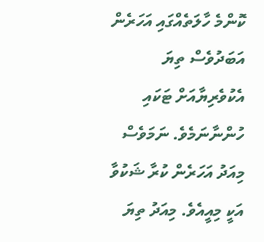ކޮންމެ ހާލަތެއްގައި އަހަރެން އަބަދުވެސް ތިޔަ އެކުވެރިޔާއަށް ޓަކައި ހުންނާނަމެވެ. ނަމަވެސް މިއަދު އަހަރެން ކުރާ ޝަކުވާ އަކީ މިއީއެވެ. މިއަދު ތިޔަ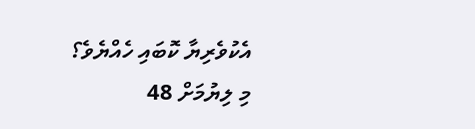އެކުވެރިޔާ ކޮބައި ހެއްޔެވެ؟
މި ލިޔުމަށް 48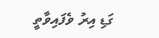ގަޑި އިރު ވެފައިވާތީ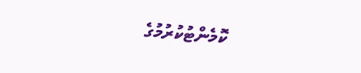ކޮމެންޓުކުރުމުގެ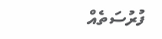ފުރުސަތެއް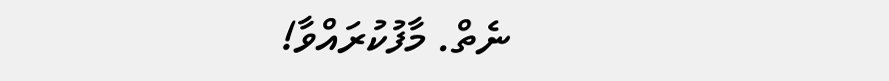ނެތް. މާފުކުރައްވާ!